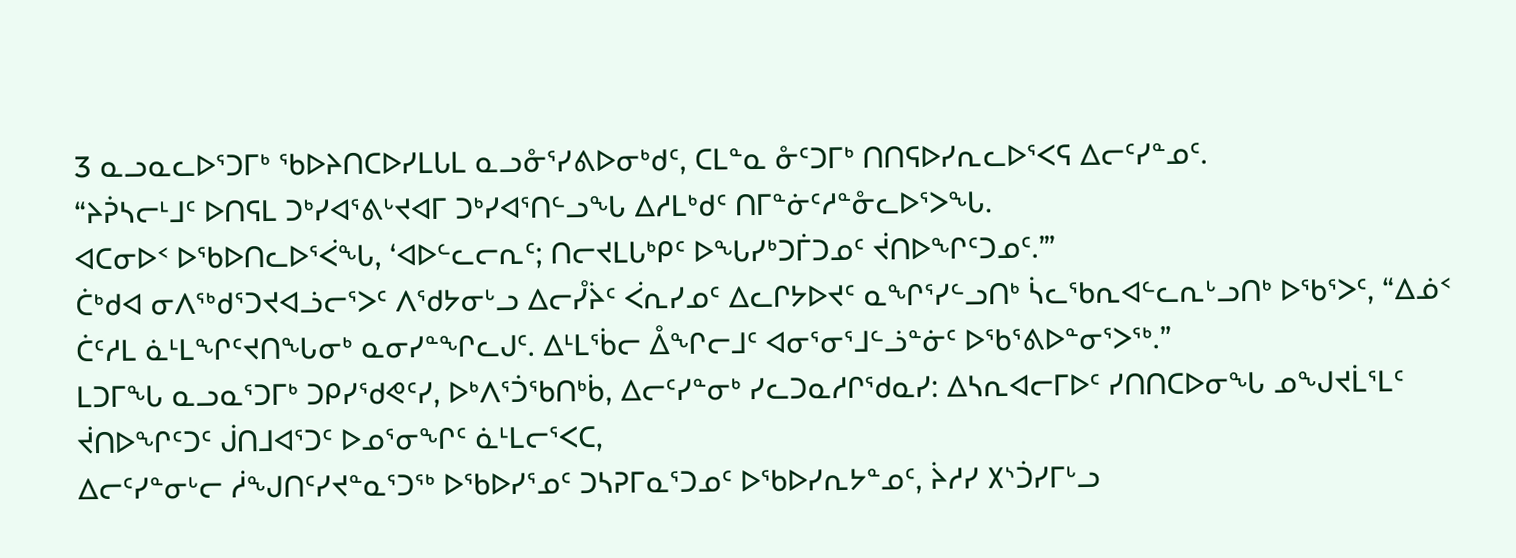3 ᓇᓗᓇᓚᐅᕐᑐᒥᒃ ᖃᐅᔨᑎᑕᐅᓯᒪᒐᒪ ᓇᓗᓁᕐᓯᕕᐅᓂᒃᑯᑦ, ᑕᒪᓐᓇ ᓁᑦᑐᒥᒃ ᑎᑎᕋᐅᓯᕆᓚᐅᕐᐸᕋ ᐃᓕᑦᓯᓐᓄᑦ.
“ᔨᕉᓴᓕᒻᒧᑦ ᐅᑎᕋᒪ ᑐᒃᓯᐊᕐᕕᒡᔪᐊᒥ ᑐᒃᓯᐊᕐᑎᓪᓗᖓ ᐃᓱᒪᒃᑯᑦ ᑎᒥᓐᓃᑦᓱᓐᓁᓚᐅᕐᐳᖓ.
ᐊᑕᓂᐅᑉ ᐅᖃᐅᑎᓚᐅᕐᐹᖓ, ‘ᐊᐅᓪᓚᓕᕆᑦ; ᑎᓕᔪᒪᒐᒃᑭᑦ ᐅᖓᓯᒃᑐᒦᑐᓄᑦ ᔫᑎᐅᖏᑦᑐᓄᑦ.’”
ᑖᒃᑯᐊ ᓂᐱᖅᑯᕐᑐᔪᐊᓘᓕᕐᐳᑦ ᐱᖁᔭᓂᒡᓗ ᐃᓕᓮᔩᑦ ᐹᕆᓯᓄᑦ ᐃᓚᒋᔭᐅᔪᑦ ᓇᖏᕐᓯᓪᓗᑎᒃ ᓵᓚᖃᕆᐊᓪᓚᕆᒡᓗᑎᒃ ᐅᖃᕐᐳᑦ, “ᐃᓅᑉ ᑖᑦᓱᒪ ᓈᒻᒪᖏᑦᔪᑎᖓᓂᒃ ᓇᓂᓯᓐᖏᓚᒍᑦ. ᐃᒻᒪᖄᓕ ᐂᖏᓕᒧᑦ ᐊᓂᕐᓂᕐᒧᓪᓘᓐᓃᑦ ᐅᖃᕐᕕᐅᓐᓂᕐᐳᖅ.”
ᒪᑐᒥᖓ ᓇᓗᓇᕐᑐᒥᒃ ᑐᑭᓯᖁᕙᑦᓯ, ᐅᒃᐱᕐᑑᖃᑎᒃᑳ, ᐃᓕᑦᓯᓐᓂᒃ ᓯᓚᑐᓇᓱᒋᖁᓇᓯ: ᐃᓴᕆᐊᓕᒥᐅᑦ ᓯᑎᑎᑕᐅᓂᖓ ᓄᖑᔪᒫᕐᒪᑦ ᔫᑎᐅᖏᑦᑐᑦ ᒎᑎᒧᐊᕐᑐᑦ ᐅᓄᕐᓂᖏᑦ ᓈᒻᒪᓕᕐᐸᑕ,
ᐃᓕᑦᓯᓐᓂᒡᓕ ᓲᖑᑎᑦᓯᔪᓐᓇᕐᑐᖅ ᐅᖃᐅᓯᕐᓄᑦ ᑐᓴᕈᒥᓇᕐᑐᓄᑦ ᐅᖃᐅᓯᕆᔭᓐᓄᑦ, ᔩᓱᓯ ᙭ᔅᑑᓯᒥᒡᓗ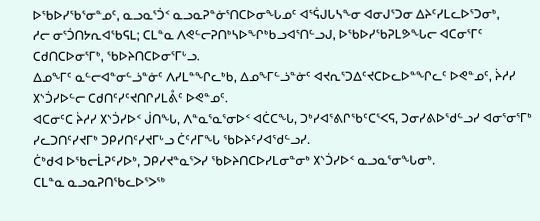ᐅᖃᐅᓯᖃᕐᓂᓐᓄᑦ, ᓇᓗᓇᕐᑑᑉ ᓇᓗᓇᕈᓐᓃᕐᑎᑕᐅᓂᖓᓄᑦ ᐊᕐᕌᒍᒐᓴᖕᓂ ᐊᓂᒍᕐᑐᓂ ᐃᔨᑦᓯᒪᓚᐅᕐᑐᓂᒃ,
ᓱᓕ ᓂᕐᑑᑎᔭᕆᐊᖃᕋᒪ; ᑕᒪᓐᓇ ᐱᕙᓪᓕᕈᑎᒃᓴᐅᖏᒃᑲᓗᐊᕐᑎᓪᓗᒍ, ᐅᖃᐅᓯᖃᕈᒪᕗᖓᓕ ᐊᑕᓂᕐᒥᑦ ᑕᑯᑎᑕᐅᓂᕐᒥᒃ, ᖃᐅᔨᑎᑕᐅᓂᕐᒥᒡᓗ.
ᐃᓄᖕᒥᑦ ᓇᓪᓕᐊᓐᓂᓪᓘᓐᓃᑦ ᐱᓯᒪᓐᖏᓚᒃᑲ, ᐃᓄᖕᒥᓪᓘᓐᓃᑦ ᐊᔪᕆᕐᑐᐃᑦᔪᑕᐅᓚᐅᓐᖏᓚᑦ ᐅᕙᓐᓄᑦ, ᔩᓱᓯ ᙭ᔅᑑᓯᐅᓪᓕ ᑕᑯᑎᑦᓯᑦᔪᑎᒋᓯᒪᕔᑦ ᐅᕙᓐᓄᑦ.
ᐊᑕᓂᑦᑕ ᔩᓱᓯ ᙭ᔅᑑᓯᐅᑉ ᒎᑎᖓ, ᐱᓐᓇᕐᓇᕐᓂᐅᑉ ᐊᑖᑕᖓ, ᑐᒃᓯᐊᕐᕕᒋᖃᑦᑕᕐᐸᕋ, ᑐᓂᓯᕕᐅᖁᓪᓗᓯ ᐊᓂᕐᓂᕐᒥᒃ ᓯᓚᑐᑎᑦᓯᔪᒥᒃ ᑐᑭᓯᑎᑦᓯᔪᒥᒡᓗ ᑖᑦᓱᒥᖓ ᖃᐅᔨᑦᓯᐊᖁᓪᓗᓯ.
ᑖᒃᑯᐊ ᐅᖃᓕᒫᕈᑦᓯᐅᒃ, ᑐᑭᓯᔪᓐᓇᕐᐳᓯ ᖃᐅᔨᑎᑕᐅᓯᒪᓂᓐᓂᒃ ᙭ᔅᑑᓯᐅᑉ ᓇᓗᓇᕐᓂᖓᓂᒃ.
ᑕᒪᓐᓇ ᓇᓗᓇᕈᑎᖃᓚᐅᕐᐳᖅ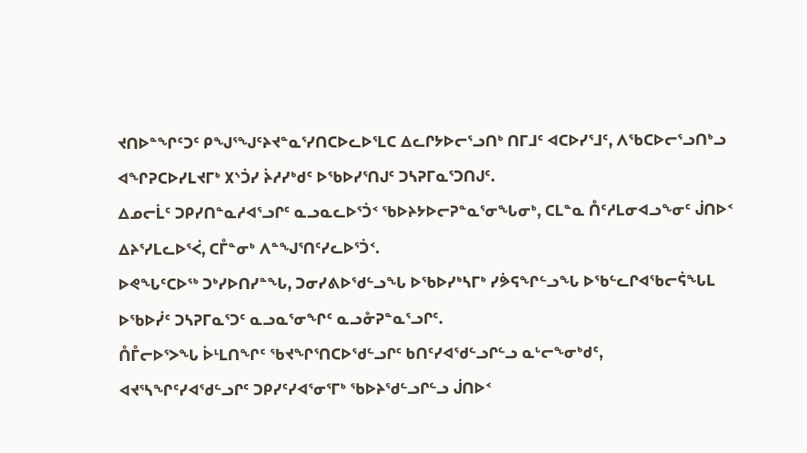ᔪᑎᐅᓐᖏᑦᑐᑦ ᑭᖑᕐᖑᑦᔨᔪᓐᓇᕐᓯᑎᑕᐅᓚᐅᕐᒪᑕ ᐃᓚᒋᔭᐅᓕᕐᓗᑎᒃ ᑎᒥᒧᑦ ᐊᑕᐅᓯᕐᒧᑦ, ᐱᖃᑕᐅᓕᕐᓗᑎᒃᓗ ᐊᖏᕈᑕᐅᓯᒪᔪᒥᒃ ᙭ᔅᑑᓯ ᔩᓱᓯᒃᑯᑦ ᐅᖃᐅᓯᕐᑎᒍᑦ ᑐᓴᕈᒥᓇᕐᑐᑎᒍᑦ.
ᐃᓄᓕᒫᑦ ᑐᑭᓯᑎᓐᓇᓱᐊᕐᓗᒋᑦ ᓇᓗᓇᓚᐅᕐᑑᑉ ᖃᐅᔨᔭᐅᓕᕈᓐᓇᕐᓂᖓᓂᒃ, ᑕᒪᓐᓇ ᑍᑦᓱᒪᓂᐊᓗᖕᓂᑦ ᒎᑎᐅᑉ ᐃᔨᕐᓯᒪᓚᐅᕐᐹ, ᑕᒤᓐᓂᒃ ᐱᓐᖑᕐᑎᑦᓯᓚᐅᕐᑑᑉ.
ᐅᕙᖓᑦᑕᐅᖅ ᑐᒃᓯᐅᑎᓯᓐᖓ, ᑐᓂᓯᕕᐅᖁᓪᓗᖓ ᐅᖃᐅᓯᒃᓴᒥᒃ ᓯᕘᕋᖏᓪᓗᖓ ᐅᖃᓪᓚᒋᐊᖃᓕᕌᖓᒪ ᐅᖃᐅᓰᑦ ᑐᓴᕈᒥᓇᕐᑐᑦ ᓇᓗᓇᕐᓂᖏᑦ ᓇᓗᓁᕈᓐᓇᕐᓗᒋᑦ.
ᑍᒤᓕᐅᕐᐳᖓ ᐆᒻᒪᑎᖏᑦ ᖃᔪᖏᕐᑎᑕᐅᖁᓪᓗᒋᑦ ᑲᑎᑦᓯᐊᖁᓪᓗᒋᓪᓗ ᓇᒡᓕᖕᓂᒃᑯᑦ, ᐊᔪᕐᓴᖏᑦᓯᐊᖁᓪᓗᒋᑦ ᑐᑭᓯᑦᓯᐊᕐᓂᕐᒥᒃ ᖃᐅᔨᖁᓪᓗᒋᓪᓗ ᒎᑎᐅᑉ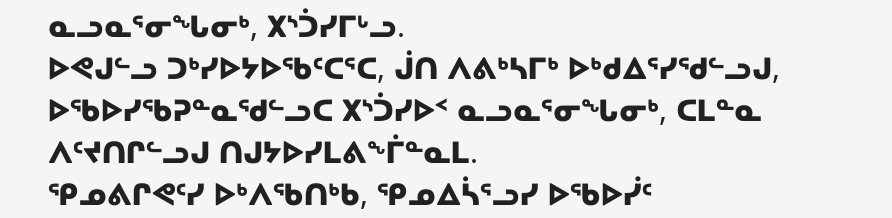ᓇᓗᓇᕐᓂᖓᓂᒃ, ᙭ᔅᑑᓯᒥᒡᓗ.
ᐅᕙᒍᓪᓗ ᑐᒃᓯᐅᔭᐅᖃᑦᑕᕐᑕ, ᒎᑎ ᐱᕕᒃᓴᒥᒃ ᐅᒃᑯᐃᕐᓯᖁᓪᓗᒍ, ᐅᖃᐅᓯᖃᕈᓐᓇᖁᓪᓗᑕ ᙭ᔅᑑᓯᐅᑉ ᓇᓗᓇᕐᓂᖓᓂᒃ, ᑕᒪᓐᓇ ᐱᑦᔪᑎᒋᓪᓗᒍ ᑎᒍᔭᐅᓯᒪᕕᖕᒦᓐᓇᒪ.
ᕿᓄᕕᒋᕙᑦᓯ ᐅᒃᐱᖃᑎᒃᑲ, ᕿᓄᐃᓵᕐᓗᓯ ᐅᖃᐅᓰᑦ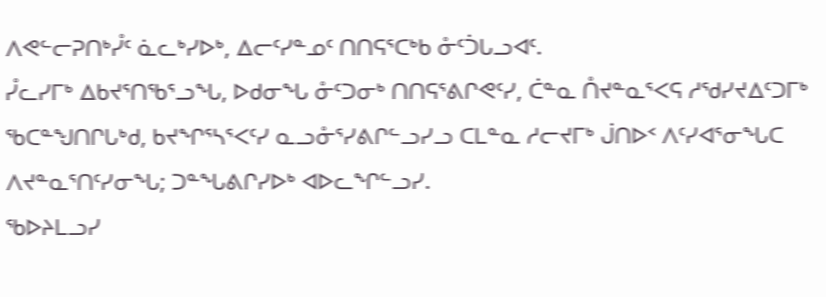ᐱᕙᓪᓕᕈᑎᒃᓮᑦ ᓈᓚᒃᓯᐅᒃ, ᐃᓕᑦᓯᓐᓄᑦ ᑎᑎᕋᕐᑕᒃᑲ ᓁᑦᑑᒐᓗᐊᑦ.
ᓮᓚᓯᒥᒃ ᐃᑲᔪᕐᑎᖃᕐᓗᖓ, ᐅᑯᓂᖓ ᓁᑦᑐᓂᒃ ᑎᑎᕋᕐᕕᒋᕙᑦᓯ, ᑖᓐᓇ ᑍᔪᓐᓇᕐᐸᕋ ᓱᖁᓯᔪᐃᑦᑐᒥᒃ ᖃᑕᓐᖑᑎᒋᒐᒃᑯ, ᑲᔪᖏᕐᓴᕐᐸᑦᓯ ᓇᓗᓁᕐᓯᕕᒋᓪᓗᓯᓗ ᑕᒪᓐᓇ ᓱᓕᔪᒥᒃ ᒎᑎᐅᑉ ᐱᑦᓯᐊᕐᓂᖓᑕ ᐱᔪᓐᓇᕐᑎᑦᓯᓂᖓ; ᑐᓐᖓᕕᒋᓯᐅᒃ ᐊᐅᓚᖏᓪᓗᓯ.
ᖃᐅᔨᒪᓗᓯ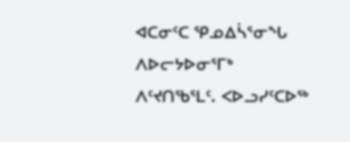ᐊᑕᓂᑦᑕ ᕿᓄᐃᓵᕐᓂᖓ ᐱᐅᓕᔭᐅᓂᕐᒥᒃ ᐱᑦᔪᑎᖃᕐᒪᑦ. ᐸᐅᓗᓯᑦᑕᐅᖅ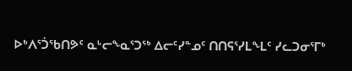ᐅᒃᐱᕐᑑᖃᑎᕗᑦ ᓇᒡᓕᖕᓇᕐᑐᖅ ᐃᓕᑦᓯᓐᓄᑦ ᑎᑎᕋᕐᓯᒪᖕᒪᑦ ᓯᓚᑐᓂᕐᒥᒃ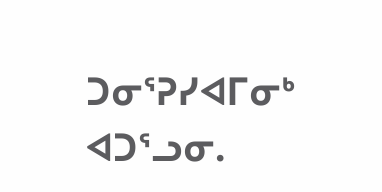ᑐᓂᕐᕈᓯᐊᒥᓂᒃ ᐊᑐᕐᓗᓂ.